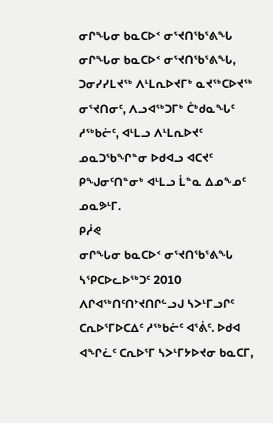ᓂᒋᖓᓂ ᑲᓇᑕᐅᑉ ᓂᕐᔪᑎᖃᕐᕕᖓ
ᓂᒋᖓᓂ ᑲᓇᑕᐅᑉ ᓂᕐᔪᑎᖃᕐᕕᖓ, ᑐᓂᓯᓯᒪᔪᖅ ᐱᒻᒪᕆᐅᔪᒥᒃ ᓇᔪᖅᑕᐅᔪᖅ ᓂᕐᔪᑎᓂᑦ, ᐱᓗᐊᖅᑐᒥᒃ ᑖᒃᑯᓇᖓᑦ ᓱᖅᑲᓖᑦ, ᐊᒻᒪᓗ ᐱᒻᒪᕆᐅᔪᑦ ᓄᓇᑐᖃᖏᓐᓂ ᐅᑯᐊᓗ ᐊᑕᔪᑦ ᑭᖑᓂᑦᑎᓐᓂᒃ ᐊᒻᒪᓗ ᒫᓐᓇ ᐃᓄᖕᓄᑦ ᓄᓇᕗᒻᒥ.
ᑭᓲᕙ
ᓂᒋᖓᓂ ᑲᓇᑕᐅᑉ ᓂᕐᔪᑎᖃᕐᕕᖓ ᓴᕿᑕᐅᓚᐅᖅᑐᑦ 2010 ᐱᒋᐊᖅᑎᑦᑎᔾᔪᑎᒋᓪᓗᒍ ᓴᐳᒻᒥᓗᒋᑦ ᑕᕆᐅᕐᒥᐅᑕᐃᑦ ᓱᖅᑲᓖᑦ ᐊᕐᕖᑦ. ᐅᑯᐊ ᐊᖏᓛᑦ ᑕᕆᐅᕐᒥ ᓴᐳᒻᒥᔭᐅᔪᓂ ᑲᓇᑕᒥ,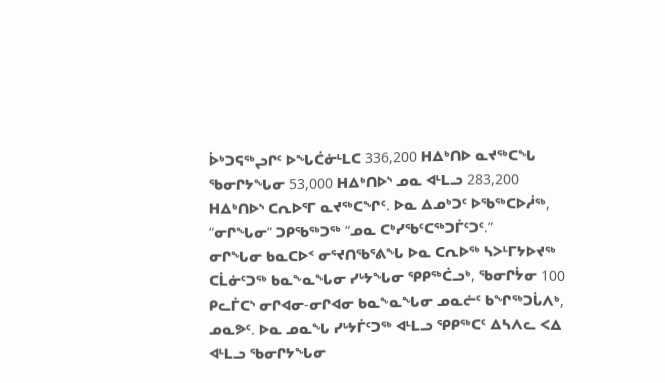ᐆᒃᑐᕋᖅᖢᒋᑦ ᐅᖓᑖᓃᒻᒪᑕ 336,200 ᕼᐃᒃᑎᐅ ᓇᔪᖅᑕᖓ ᖃᓂᒋᔭᖓᓂ 53,000 ᕼᐃᒃᑎᐅᔅ ᓄᓇ ᐊᒻᒪᓗ 283,200 ᕼᐃᒃᑎᐅᔅ ᑕᕆᐅᕐᒥ ᓇᔪᖅᑕᖏᑦ. ᐅᓇ ᐃᓄᒃᑐᑦ ᐅᖃᖅᑕᐅᓲᖅ, “ᓂᒋᖓᓂ” ᑐᑭᖃᖅᑐᖅ “ᓄᓇ ᑕᒃᓯᖃᑦᑕᖅᑐᒦᑦᑐᑦ.”
ᓂᒋᖓᓂ ᑲᓇᑕᐅᑉ ᓂᕐᔪᑎᖃᕐᕕᖓ ᐅᓇ ᑕᕆᐅᖅ ᓴᐳᒻᒥᔭᐅᔪᖅ ᑕᒫᓃᑦᑐᖅ ᑲᓇᖕᓇᖓᓂ ᓯᒡᔭᖓᓂ ᕿᑭᖅᑖᓗᒃ, ᖃᓂᒋᔮᓂ 100 ᑭᓚᒦᑕᔅ ᓂᒋᐊᓂ-ᓂᒋᐊᓂ ᑲᓇᖕᓇᖓᓂ ᓄᓇᓖᑦ ᑲᖏᖅᑐᒑᐱᒃ, ᓄᓇᕗᑦ. ᐅᓇ ᓄᓇᖓ ᓯᒡᔭᒦᑦᑐᖅ ᐊᒻᒪᓗ ᕿᑭᖅᑕᑦ ᐃᓴᐱᓚ ᐸᐃ ᐊᒻᒪᓗ ᖃᓂᒋᔭᖓᓂ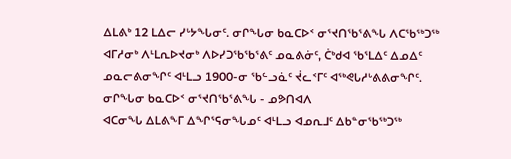ᐃᒪᕕᒃ 12 ᒪᐃᓕ ᓯᒡᔭᖓᓂᑦ. ᓂᒋᖓᓂ ᑲᓇᑕᐅᑉ ᓂᕐᔪᑎᖃᕐᕕᖓ ᐱᑕᖃᖅᑐᖅ ᐊᒥᓱᓂᒃ ᐱᒻᒪᕆᐅᔪᓂᒃ ᐱᐅᓯᑐᖃᖃᕐᕕᑦ ᓄᓇᕕᓃᑦ, ᑖᒃᑯᐊ ᖃᕐᒪᐃᑦ ᐃᓄᐃᑦ ᓄᓇᓕᕕᓂᖏᑦ ᐊᒻᒪᓗ 1900-ᓂ ᖃᓪᓗᓈᑦ ᔫᓚᑉᒥᑦ ᐊᖅᕙᒐᓱᒡᕕᕕᓂᖏᑦ.
ᓂᒋᖓᓂ ᑲᓇᑕᐅᑉ ᓂᕐᔪᑎᖃᕐᕕᖓ - ᓄᕗᑎᐊᐱ
ᐊᑕᓂᖓ ᐃᒪᕕᖕᒥ ᐃᖏᕐᕋᓂᖓᓄᑦ ᐊᒻᒪᓗ ᐊᓄᕆᒧᑦ ᐃᑲᓐᓂᖃᖅᑐᖅ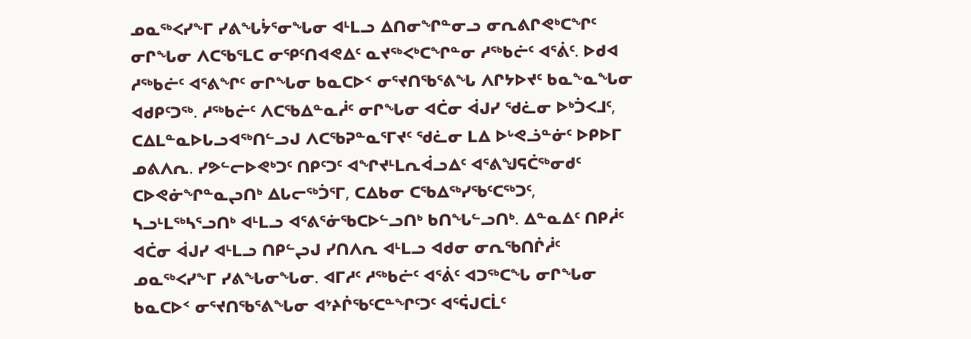ᓄᓇᖅᐸᓯᖕᒥ ᓯᕕᖓᔮᕐᓂᖓᓂ ᐊᒻᒪᓗ ᐃᑎᓂᖏᓐᓂᓗ ᓂᕆᕕᒋᕙᒃᑕᖏᑦ ᓂᒋᖓᓂ ᐱᑕᖃᕐᒪᑕ ᓂᕿᑦᑎᐊᕙᐃᑦ ᓇᔪᖅᐸᒃᑕᖏᓐᓂ ᓱᖅᑲᓖᑦ ᐊᕐᕖᑦ. ᐅᑯᐊ ᓱᖅᑲᓖᑦ ᐊᕐᕕᖏᑦ ᓂᒋᖓᓂ ᑲᓇᑕᐅᑉ ᓂᕐᔪᑎᖃᕐᕕᖓ ᐱᒋᔭᐅᔪᑦ ᑲᓇᖕᓇᖓᓂ ᐊᑯᑭᑦᑐᖅ. ᓱᖅᑲᓖᑦ ᐱᑕᖃᐃᓐᓇᓲᑦ ᓂᒋᖓᓂ ᐊᑖᓂ ᐋᒍᓯ ᖁᓛᓂ ᐅᒃᑑᐸᒧᑦ, ᑕᐃᒪᓐᓇᐅᒐᓗᐊᖅᑎᓪᓗᒍ ᐱᑕᖃᕈᓐᓇᕐᒥᔪᑦ ᖁᓛᓂ ᒪᐃ ᐅᒡᕙᓘᓐᓃᑦ ᐅᑭᐅᒥ ᓄᕕᐱᕆ. ᓯᕗᓪᓕᐅᕙᒃᑐᑦ ᑎᑭᑦᑐᑦ ᐊᖏᔪᒻᒪᕆᐋᓗᐃᑦ ᐊᕐᕕᖑᕋᑖᖅᓂᑯᑦ ᑕᐅᕙᓃᖏᓐᓇᖢᑎᒃ ᐃᒐᓕᖅᑑᕐᒥ, ᑕᐃᑲᓂ ᑕᖃᐃᖅᓯᖃᑦᑕᖅᑐᑦ, ᓴᓗᒻᒪᖅᓴᕐᓗᑎᒃ ᐊᒻᒪᓗ ᐊᕐᕕᕐᓃᖃᑕᐅᓪᓗᑎᒃ ᑲᑎᖓᓪᓗᑎᒃ. ᐃᓐᓇᐃᑦ ᑎᑭᓲᑦ ᐊᑖᓂ ᐋᒍᓯ ᐊᒻᒪᓗ ᑎᑭᓪᖢᒍ ᓯᑎᐱᕆ ᐊᒻᒪᓗ ᐊᑯᓂ ᓂᕆᖃᑎᒌᓲᑦ ᓄᓇᖅᐸᓯᖕᒥ ᓯᕕᖓᓂᖓᓂ. ᐊᒥᓱᑦ ᓱᖅᑲᓖᑦ ᐊᕐᕖᑦ ᐊᑐᖅᑕᖓ ᓂᒋᖓᓂ ᑲᓇᑕᐅᑉ ᓂᕐᔪᑎᖃᕐᕕᖓᓂ ᐊᔾᔨᒌᖃᑦᑕᓐᖏᑦᑐᑦ ᐊᕐᕌᒍᑕᒫᑦ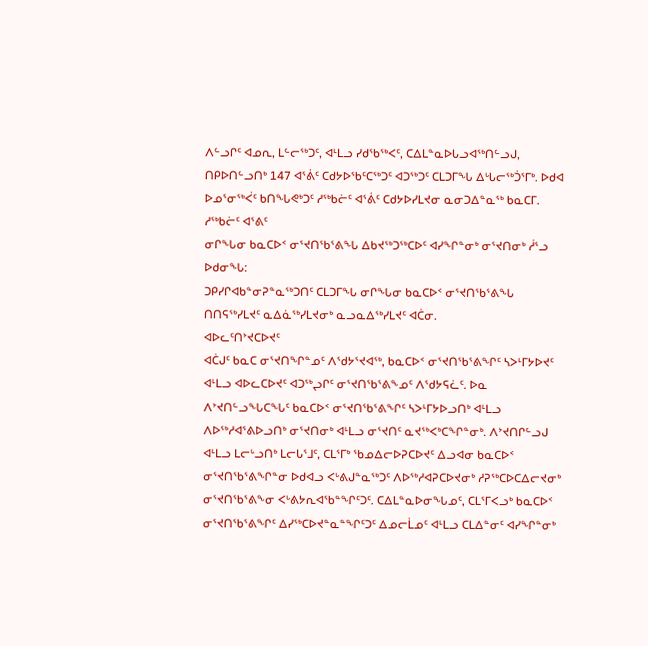ᐱᓪᓗᒋᑦ ᐊᓄᕆ, ᒪᓪᓕᖅᑐᑦ, ᐊᒻᒪᓗ ᓯᑯᖃᖅᐸᑦ, ᑕᐃᒪᓐᓇᐅᒐᓗᐊᖅᑎᓪᓗᒍ, ᑎᑭᐅᑎᓪᓗᑎᒃ 147 ᐊᕐᕖᑦ ᑕᑯᔭᐅᖃᑦᑕᖅᑐᑦ ᐊᑐᖅᑐᑦ ᑕᒪᑐᒥᖓ ᐃᒡᒐᓕᖅᑑᕐᒥᒃ. ᐅᑯᐊ ᐅᓄᕐᓂᖅᐹᑦ ᑲᑎᖓᕙᒃᑐᑦ ᓱᖅᑲᓖᑦ ᐊᕐᕖᑦ ᑕᑯᔭᐅᓯᒪᔪᓂ ᓇᓂᑐᐃᓐᓇᖅ ᑲᓇᑕᒥ.
ᓱᖅᑲᓖᑦ ᐊᕐᕕᑦ
ᓂᒋᖓᓂ ᑲᓇᑕᐅᑉ ᓂᕐᔪᑎᖃᕐᕕᖓ ᐃᑲᔪᖅᑐᖅᑕᐅᑦ ᐊᓯᖏᓐᓂᒃ ᓂᕐᔪᑎᓂᒃ ᓲᕐᓗ ᐅᑯᓂᖓ:
ᑐᑭᓯᒋᐊᑲᓐᓂᕈᓐᓇᖅᑐᑎᑦ ᑕᒪᑐᒥᖓ ᓂᒋᖓᓂ ᑲᓇᑕᐅᑉ ᓂᕐᔪᑎᖃᕐᕕᖓ ᑎᑎᕋᖅᓯᒪᔪᑦ ᓇᐃᓈᖅᓯᒪᔪᓂᒃ ᓇᓗᓇᐃᖅᓯᒪᔪᑦ ᐊᑖᓂ.
ᐊᐅᓚᑦᑎᔾᔪᑕᐅᔪᑦ
ᐊᑖᒍᑦ ᑲᓇᑕ ᓂᕐᔪᑎᖏᓐᓄᑦ ᐱᖁᔭᕐᔪᐊᖅ, ᑲᓇᑕᐅᑉ ᓂᕐᔪᑎᖃᕐᕕᖏᑦ ᓴᐳᒻᒥᔭᐅᔪᑦ ᐊᒻᒪᓗ ᐊᐅᓚᑕᐅᔪᑦ ᐊᑐᖅᖢᒋᑦ ᓂᕐᔪᑎᖃᕐᕕᖕᓄᑦ ᐱᖁᔭᕋᓛᑦ. ᐅᓇ ᐱᔾᔪᑎᓪᓗᖓᑕᖓᑦ ᑲᓇᑕᐅᑉ ᓂᕐᔪᑎᖃᕐᕕᖏᑦ ᓴᐳᒻᒥᔭᐅᓗᑎᒃ ᐊᒻᒪᓗ ᐱᐅᖅᓱᐊᕐᕕᐅᓗᑎᒃ ᓂᕐᔪᑎᓂᒃ ᐊᒻᒪᓗ ᓂᕐᔪᑎᑦ ᓇᔪᖅᐸᒃᑕᖏᓐᓂᒃ. ᐱᔾᔪᑎᒋᓪᓗᒍ ᐊᒻᒪᓗ ᒪᓕᒡᓗᑎᒃ ᒪᓕᒐᕐᒧᑦ, ᑕᒪᕐᒥᒃ ᖃᓄᐃᓕᐅᕈᑕᐅᔪᑦ ᐃᓗᐊᓂ ᑲᓇᑕᐅᑉ ᓂᕐᔪᑎᖃᕐᕕᖏᓐᓂ ᐅᑯᐊᓗ ᐸᒡᕕᒍᓐᓇᖅᑐᑦ ᐱᐅᖅᓱᐊᕈᑕᐅᔪᓂᒃ ᓱᕈᖅᑕᐅᑕᐃᓕᔪᓂᒃ ᓂᕐᔪᑎᖃᕐᕕᖕᓂ ᐸᒡᕕᔭᕆᐊᖃᓐᖏᑦᑐᑦ. ᑕᐃᒪᓐᓇᐅᓂᖓᓄᑦ, ᑕᒪᕐᒥᐸᓗᒃ ᑲᓇᑕᐅᑉ ᓂᕐᔪᑎᖃᕐᕕᖏᑦ ᐃᓯᖅᑕᐅᔪᓐᓇᓐᖏᑦᑐᑦ ᐃᓄᓕᒫᓄᑦ ᐊᒻᒪᓗ ᑕᒪᐃᓐᓂᑦ ᐊᓯᖏᓐᓂᒃ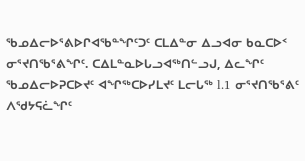ᖃᓄᐃᓕᐅᕐᕕᐅᒋᐊᖃᓐᖏᑦᑐᑦ ᑕᒪᐃᓐᓂ ᐃᓗᐊᓂ ᑲᓇᑕᐅᑉ ᓂᕐᔪᑎᖃᕐᕕᖏᑦ. ᑕᐃᒪᓐᓇᐅᒐᓗᐊᖅᑎᓪᓗᒍ, ᐃᓚᖏᑦ ᖃᓄᐃᓕᐅᕈᑕᐅᔪᑦ ᐊᖏᖅᑕᐅᓯᒪᔪᑦ ᒪᓕᒐᖅ l.1 ᓂᕐᔪᑎᖃᕐᕕᑦ ᐱᖁᔭᕋᓛᖏᑦ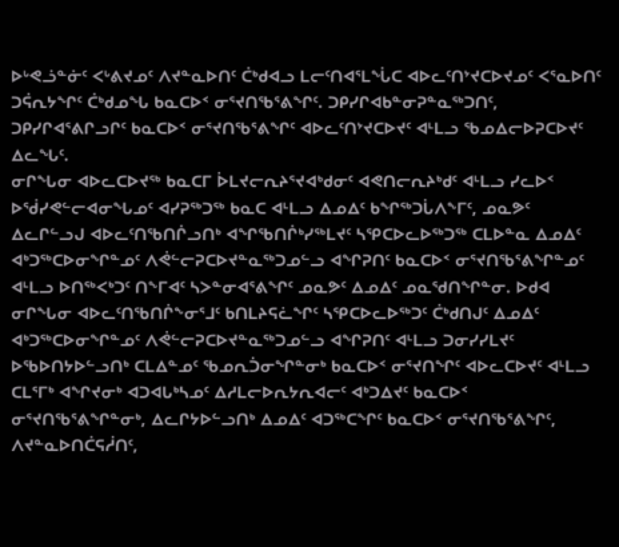ᐅᒡᕙᓘᓐᓃᑦ ᐸᒡᕕᔪᓄᑦ ᐱᔪᓐᓇᐅᑎᑦ ᑖᒃᑯᐊᓗ ᒪᓕᑦᑎᐊᕐᒪᖔᑕ ᐊᐅᓚᑦᑎᔾᔪᑕᐅᔪᓄᑦ ᐸᕐᓇᐅᑎᑦ ᑐᕌᕆᔭᖏᑦ ᑖᒃᑯᓄᖓ ᑲᓇᑕᐅᑉ ᓂᕐᔪᑎᖃᕐᕕᖏᑦ. ᑐᑭᓯᒋᐊᑲᓐᓂᕈᓐᓇᖅᑐᑎᑦ, ᑐᑭᓯᒋᐊᕐᕕᒋᓗᒋᑦ ᑲᓇᑕᐅᑉ ᓂᕐᔪᑎᖃᕐᕕᖏᑦ ᐊᐅᓚᑦᑎᔾᔪᑕᐅᔪᑦ ᐊᒻᒪᓗ ᖃᓄᐃᓕᐅᕈᑕᐅᔪᑦ ᐃᓚᖓᑦ.
ᓂᒋᖓᓂ ᐊᐅᓚᑕᐅᔪᖅ ᑲᓇᑕᒥ ᐆᒪᔪᓕᕆᔨᕐᔪᐊᒃᑯᓂᑦ ᐊᕙᑎᓕᕆᔨᒃᑯᑦ ᐊᒻᒪᓗ ᓯᓚᐅᑉ ᐅᖂᓯᕙᓪᓕᐊᓂᖓᓄᑦ ᐊᓯᕈᖅᑐᖅ ᑲᓇᑕ ᐊᒻᒪᓗ ᐃᓄᐃᑦ ᑲᖏᖅᑐᒑᐱᖕᒥᑦ, ᓄᓇᕗᑦ ᐃᓚᒋᓪᓗᒍ ᐊᐅᓚᑦᑎᖃᑎᒌᓗᑎᒃ ᐊᖏᖃᑎᒌᒃᓯᖅᒪᔪᑦ ᓴᕿᑕᐅᓚᐅᖅᑐᖅ ᑕᒪᐅᓐᓇ ᐃᓄᐃᑦ ᐊᒃᑐᖅᑕᐅᓂᖏᓐᓄᑦ ᐱᕚᓪᓕᕈᑕᐅᔪᓐᓇᖅᑐᓄᓪᓗ ᐊᖏᕈᑎᑦ ᑲᓇᑕᐅᑉ ᓂᕐᔪᑎᖃᕐᕕᖏᓐᓄᑦ ᐊᒻᒪᓗ ᐅᑎᖅᐸᒃᑐᑦ ᑎᖕᒥᐊᑦ ᓴᐳᓐᓂᐊᕐᕕᖏᑦ ᓄᓇᕗᑦ ᐃᓄᐃᑦ ᓄᓇᖁᑎᖏᓐᓂ. ᐅᑯᐊ ᓂᒋᖓᓂ ᐊᐅᓚᑦᑎᖃᑎᒌᖕᓂᕐᒧᑦ ᑲᑎᒪᔨᕋᓛᖏᑦ ᓴᕿᑕᐅᓚᐅᖅᑐᑦ ᑖᒃᑯᑎᒍᑦ ᐃᓄᐃᑦ ᐊᒃᑐᖅᑕᐅᓂᖏᓐᓄᑦ ᐱᕚᓪᓕᕈᑕᐅᔪᓐᓇᖅᑐᓄᓪᓗ ᐊᖏᕈᑎᑦ ᐊᒻᒪᓗ ᑐᓂᓯᓯᒪᔪᑦ ᐅᖃᐅᑎᔭᐅᓪᓗᑎᒃ ᑕᒪᐃᓐᓄᑦ ᖃᓄᕆᑑᓂᖏᓐᓂᒃ ᑲᓇᑕᐅᑉ ᓂᕐᔪᑎᖏᑦ ᐊᐅᓚᑕᐅᔪᑦ ᐊᒻᒪᓗ ᑕᒪᕐᒥᒃ ᐊᖏᔪᓂᒃ ᐊᑐᐊᒐᒃᓴᓄᑦ ᐃᓱᒪᓕᐅᕆᔭᕆᐊᓕᑦ ᐊᒃᑐᐃᔪᑦ ᑲᓇᑕᐅᑉ ᓂᕐᔪᑎᖃᕐᕕᖏᓐᓂᒃ, ᐃᓚᒋᔭᐅᓪᓗᑎᒃ ᐃᓄᐃᑦ ᐊᑐᖅᑕᖏᑦ ᑲᓇᑕᐅᑉ ᓂᕐᔪᑎᖃᕐᕕᖏᑦ, ᐱᔪᓐᓇᐅᑎᑖᕋᓲᑎᑦ,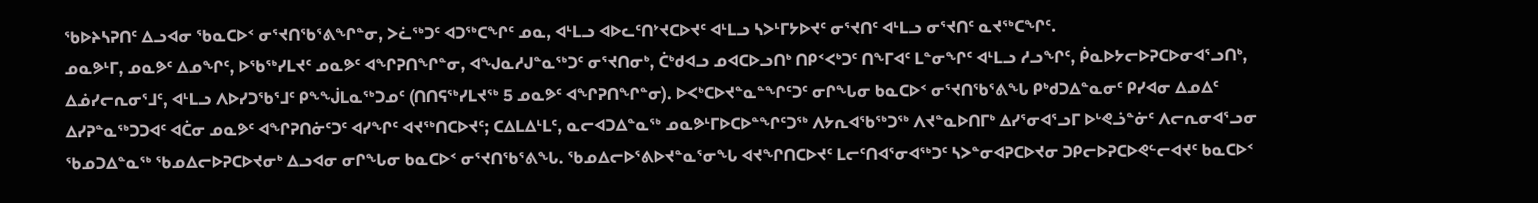ᖃᐅᔨᓴᕈᑎᑦ ᐃᓗᐊᓂ ᖃᓇᑕᐅᑉ ᓂᕐᔪᑎᖃᕐᕕᖏᓐᓂ, ᐳᓛᖅᑐᑦ ᐊᑐᖅᑕᖏᑦ ᓄᓇ, ᐊᒻᒪᓗ ᐊᐅᓚᑦᑎᔾᔪᑕᐅᔪᑦ ᐊᒻᒪᓗ ᓴᐳᒻᒥᔭᐅᔪᑦ ᓂᕐᔪᑎᑦ ᐊᒻᒪᓗ ᓂᕐᔪᑎᑦ ᓇᔪᖅᑕᖏᑦ.
ᓄᓇᕗᒻᒥ, ᓄᓇᕗᑦ ᐃᓄᖏᑦ, ᐅᖃᖅᓯᒪᔪᑦ ᓄᓇᕗᑦ ᐊᖏᕈᑎᖏᓐᓂ, ᐊᖑᓇᓱᒍᓐᓇᖅᑐᑦ ᓂᕐᔪᑎᓂᒃ, ᑖᒃᑯᐊᓗ ᓄᐊᑕᐅᓗᑎᒃ ᑎᑭᑉᐸᒃᑐᑦ ᑎᖕᒥᐊᑦ ᒪᓐᓂᖏᑦ ᐊᒻᒪᓗ ᓱᓗᖏᑦ, ᑮᓇᐅᔭᓕᐅᕈᑕᐅᓂᐊᕐᓗᑎᒃ, ᐃᓅᓯᓕᕆᓂᕐᒧᑦ, ᐊᒻᒪᓗ ᐱᐅᓯᑐᖃᕐᒧᑦ ᑭᖕᖒᒪᓇᖅᑐᓄᑦ (ᑎᑎᕋᖅᓯᒪᔪᖅ 5 ᓄᓇᕗᑦ ᐊᖏᕈᑎᖏᓐᓂ). ᐅᐸᒃᑕᐅᔪᓐᓇᓐᖏᑦᑐᑦ ᓂᒋᖓᓂ ᑲᓇᑕᐅᑉ ᓂᕐᔪᑎᖃᕐᕕᖓ ᑭᒃᑯᑐᐃᓐᓇᓂᑦ ᑭᓯᐊᓂ ᐃᓄᐃᑦ ᐃᓯᕈᓐᓇᖅᑐᑐᐊᑦ ᐊᑖᓂ ᓄᓇᕗᑦ ᐊᖏᕈᑎᓃᑦᑐᑦ ᐊᓯᖏᑦ ᐊᔪᖅᑎᑕᐅᔪᑦ; ᑕᐃᒪᐃᒻᒪᑦ, ᓇᓕᐊᑐᐃᓐᓇᖅ ᓄᓇᕗᒻᒥᐅᑕᐅᓐᖏᑦᑐᖅ ᐱᔭᕆᐊᖃᖅᑐᖅ ᐱᔪᓐᓇᐅᑎᒥᒃ ᐃᓯᕐᓂᐊᕐᓗᒥ ᐅᒡᕙᓘᓐᓃᑦ ᐱᓕᕆᓂᐊᕐᓗᓂ ᖃᓄᑐᐃᓐᓇᖅ ᖃᓄᐃᓕᐅᕈᑕᐅᔪᓂᒃ ᐃᓗᐊᓂ ᓂᒋᖓᓂ ᑲᓇᑕᐅᑉ ᓂᕐᔪᑎᖃᕐᕕᖓ. ᖃᓄᐃᓕᐅᕐᕕᐅᔪᓐᓇᕐᓂᖓ ᐊᔪᖏᑎᑕᐅᔪᑦ ᒪᓕᑦᑎᐊᕐᓂᐊᖅᑐᑦ ᓴᐳᓐᓂᐊᕈᑕᐅᔪᓂ ᑐᑭᓕᐅᕈᑕᐅᕙᓪᓕᐊᔪᑦ ᑲᓇᑕᐅᑉ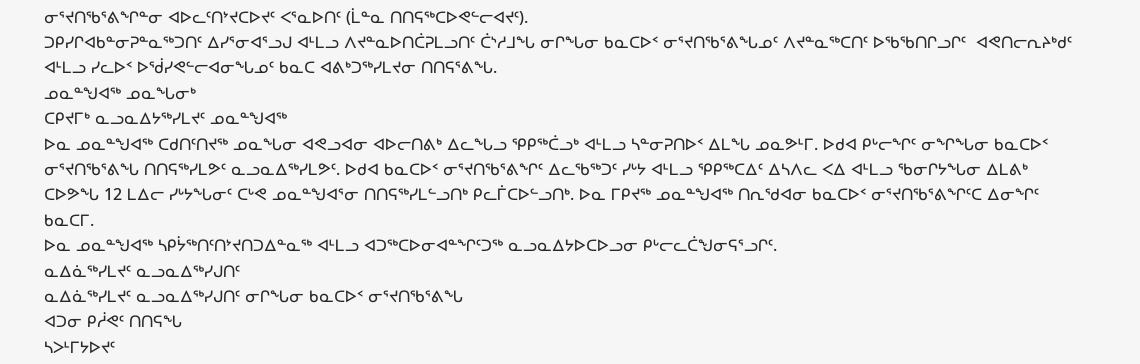ᓂᕐᔪᑎᖃᕐᕕᖏᓐᓂ ᐊᐅᓚᑦᑎᔾᔪᑕᐅᔪᑦ ᐸᕐᓇᐅᑎᑦ (ᒫᓐᓇ ᑎᑎᕋᖅᑕᐅᕙᓪᓕᐊᔪᑦ).
ᑐᑭᓯᒋᐊᑲᓐᓂᕈᓐᓇᖅᑐᑎᑦ ᐃᓯᕐᓂᐊᕐᓗᒍ ᐊᒻᒪᓗ ᐱᔪᓐᓇᐅᑎᑖᕈᒪᓗᑎᑦ ᑖᔅᓱᒧᖓ ᓂᒋᖓᓂ ᑲᓇᑕᐅᑉ ᓂᕐᔪᑎᖃᕐᕕᖓᓄᑦ ᐱᔪᓐᓇᖅᑕᑎᑦ ᐅᖃᖃᑎᒋᓗᒋᑦ  ᐊᕙᑎᓕᕆᔨᒃᑯᑦ ᐊᒻᒪᓗ ᓯᓚᐅᑉ ᐅᖂᓯᕙᓪᓕᐊᓂᖓᓄᑦ ᑲᓇᑕ ᐊᕕᒃᑐᖅᓯᒪᔪᓂ ᑎᑎᕋᕐᕕᖓ.
ᓄᓇᓐᖑᐊᖅ ᓄᓇᖓᓂᒃ
ᑕᑭᔪᒥᒃ ᓇᓗᓇᐃᔭᖅᓯᒪᔪᑦ ᓄᓇᓐᖑᐊᖅ
ᐅᓇ ᓄᓇᓐᖑᐊᖅ ᑕᑯᑎᑦᑎᔪᖅ ᓄᓇᖓᓂ ᐊᕙᓗᐊᓂ ᐊᐅᓕᑎᕕᒃ ᐃᓚᖓᓗ ᕿᑭᖅᑖᓗᒃ ᐊᒻᒪᓗ ᓴᓐᓂᕈᑎᐅᑉ ᐃᒪᖓ ᓄᓇᕗᒻᒥ. ᐅᑯᐊ ᑭᒡᓕᖏᑦ ᓂᖏᖓᓂ ᑲᓇᑕᐅᑉ ᓂᕐᔪᑎᖃᕐᕕᖓ ᑎᑎᕋᖅᓯᒪᕗᑦ ᓇᓗᓇᐃᖅᓯᒪᕗᑦ. ᐅᑯᐊ ᑲᓇᑕᐅᑉ ᓂᕐᔪᑎᖃᕐᕕᖏᑦ ᐃᓚᖃᖅᑐᑦ ᓯᒡᔭ ᐊᒻᒪᓗ ᕿᑭᖅᑕᐃᑦ ᐃᓴᐱᓚ ᐸᐃ ᐊᒻᒪᓗ ᖃᓂᒋᔭᖓᓂ ᐃᒪᕕᒃ ᑕᐅᕗᖓ 12 ᒪᐃᓕ ᓯᒡᔭᖓᓂᑦ ᑕᒡᕙ ᓄᓇᓐᖑᐊᕐᓂ ᑎᑎᕋᖅᓯᒪᓪᓗᑎᒃ ᑭᓚᒦᑕᐅᓪᓗᑎᒃ. ᐅᓇ ᒥᑭᔪᖅ ᓄᓇᓐᖑᐊᖅ ᑎᕆᖁᐊᓂ ᑲᓇᑕᐅᑉ ᓂᕐᔪᑎᖃᕐᕕᖏᑦᑕ ᐃᓂᖏᑦ ᑲᓇᑕᒥ.
ᐅᓇ ᓄᓇᓐᖑᐊᖅ ᓴᑭᔮᖅᑎᑦᑎᔾᔪᑎᑐᐃᓐᓇᖅ ᐊᒻᒪᓗ ᐊᑐᖅᑕᐅᓂᐊᓐᖏᑦᑐᖅ ᓇᓗᓇᐃᔭᐅᑕᐅᓗᓂ ᑭᒡᓕᓚᑖᖑᓂᕋᕐᓗᒋᑦ.
ᓇᐃᓈᖅᓯᒪᔪᑦ ᓇᓗᓇᐃᖅᓯᒍᑎᑦ
ᓇᐃᓈᖅᓯᒪᔪᑦ ᓇᓗᓇᐃᖅᓯᒍᑎᑦ ᓂᒋᖓᓂ ᑲᓇᑕᐅᑉ ᓂᕐᔪᑎᖃᕐᕕᖓ
ᐊᑐᓂ ᑭᓲᕙᑦ ᑎᑎᕋᖓ
ᓴᐳᒻᒥᔭᐅᔪᑦ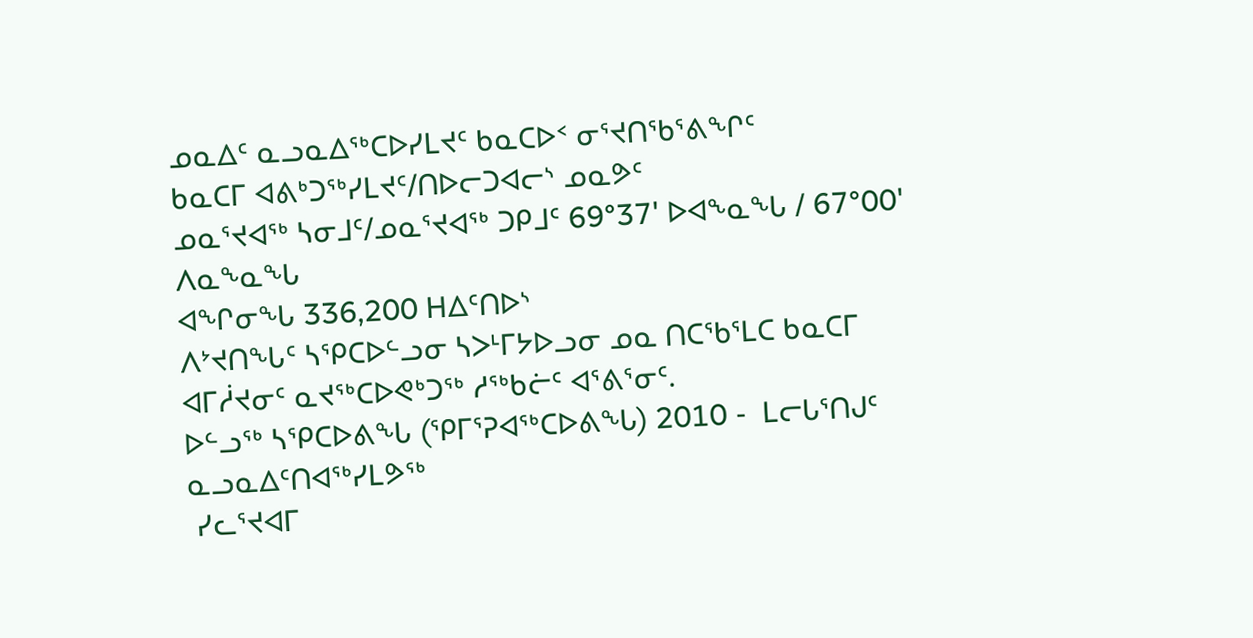ᓄᓇᐃᑦ ᓇᓗᓇᐃᖅᑕᐅᓯᒪᔪᑦ ᑲᓇᑕᐅᑉ ᓂᕐᔪᑎᖃᕐᕕᖏᑦ
ᑲᓇᑕᒥ ᐊᕕᒃᑐᖅᓯᒪᔪᑦ/ᑎᐅᓕᑐᐊᓕᔅ ᓄᓇᕗᑦ
ᓄᓇᕐᔪᐊᖅ ᓴᓂᒧᑦ/ᓄᓇᕐᔪᐊᖅ ᑐᑭᒧᑦ 69°37' ᐅᐊᖕᓇᖓ / 67°00' ᐱᓇᖕᓇᖓ
ᐊᖏᓂᖓ 336,200 ᕼᐃᑦᑎᐅᔅ
ᐱᔾᔪᑎᖓᑦ ᓴᕿᑕᐅᓪᓗᓂ ᓴᐳᒻᒥᔭᐅᓗᓂ ᓄᓇ ᑎᑕᖃᕐᒪᑕ ᑲᓇᑕᒥ ᐊᒥᓲᔪᓂᑦ ᓇᔪᖅᑕᐅᕙᒃᑐᖅ ᓱᖅᑲᓖᑦ ᐊᕐᕕᕐᓂᑦ.
ᐅᓪᓗᖅ ᓴᕿᑕᐅᕕᖓ (ᕿᒥᕐᕈᐊᖅᑕᐅᕕᖓ) 2010 -  ᒪᓕᒐᕐᑎᒍᑦ ᓇᓗᓇᐃᑦᑎᐊᖅᓯᒪᕗᖅ
 ᓯᓚᕐᔪᐊᒥ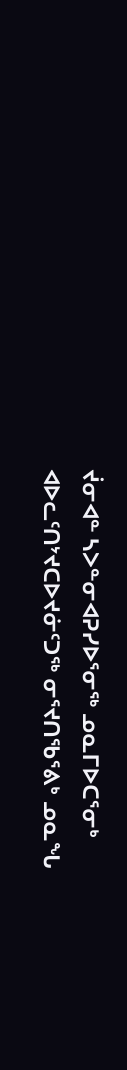ᔫᓂᐊᓐ ᓴᐳᓐᓂᐊᕈᓯᐅᕐᓂᖅ ᓄᓇᒥᐅᑕᕐᓂᒃ ᐊᐅᓚᑦᑎᔾᔪᑕᐅᔪᓃᑦᑐᖅ ᓂᕐᔪᑎᖃᕐᕕᒃ ᓄᓇᖓ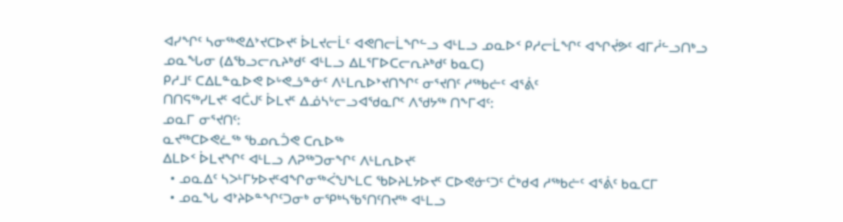ᐊᓯᖏᑦ ᓴᓂᖅᕙᐃᔾᔪᑕᐅᔪᑦ ᐆᒪᔪᓕᒫᑦ ᐊᕙᑎᓕᒫᖏᓪᓗ ᐊᒻᒪᓗ ᓄᓇᐅᑉ ᑭᓱᓕᒫᖏᑦ ᐊᖏᔫᕗᑦ ᐊᒥᓲᓪᓗᑎᒃᓗ ᓄᓇᖓᓂ (ᐃᖃᓗᓕᕆᔨᒃᑯᑦ ᐊᒻᒪᓗ ᐃᒪᕐᒥᐅᑕᓕᕆᔨᒃᑯᑦ ᑲᓇᑕ)
ᑭᓱᒧᑦ ᑕᐃᒪᓐᓇᐅᕙ ᐅᒡᕙᓘᓐᓃᑦ ᐱᒻᒪᕆᐅᔾᔪᑎᖏᑦ ᓂᕐᔪᑎᑦ ᓱᖅᑲᓖᑦ ᐊᕐᕖᑦ
ᑎᑎᕋᖅᓯᒪᔪᑦ ᐊᑖᒍᑦ ᐆᒪᔪᑦ ᐃᓅᓴᒡᓕᓗᐊᖁᓇᒋᑦ ᐱᖁᔭᖅ ᑎᖕᒥᐊᑦ:
ᓄᓇᒥ ᓂᕐᔪᑎᑦ:
ᓇᔪᖅᑕᐅᕙᓛᖅ ᖃᓄᕆᑑᕙ ᑕᕆᐅᖅ
ᐃᒪᐅᑉ ᐆᒪᔪᖏᑦ ᐊᒻᒪᓗ ᐱᕈᖅᑐᓂᖏᑦ ᐱᒻᒪᕆᐅᔪᑦ
  • ᓄᓇᐃᑦ ᓴᐳᒻᒥᔭᐅᔪᑦᐊᖏᓂᖅᐹᖑᖕᒪᑕ ᖃᐅᔨᒪᔭᐅᔪᑦ ᑕᐅᕙᓃᑦᑐᑦ ᑖᒃᑯᐊ ᓱᖅᑲᓖᑦ ᐊᕐᕖᑦ ᑲᓇᑕᒥ
  • ᓄᓇᖓ ᐊᔾᔨᐅᓐᖏᑦᑐᓂᒃ ᓂᕿᒃᓴᖃᕐᑎᑦᑎᔪᖅ ᐊᒻᒪᓗ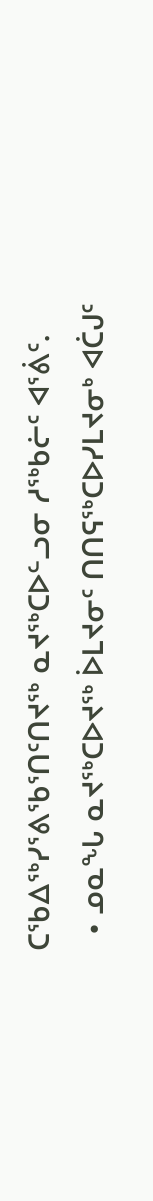ᑕᖃᐃᖅᓯᕐᕕᖃᕐᑎᑦᑎᔪᖅ ᓇᔪᖅᑕᐅᓪᓗᓂ ᓱᖅᑲᓖᑦ ᐊᕐᕖᑦ.
  • ᓄᓇᖓ ᓇᔪᖅᑕᐅᔪᖅ ᐆᒪᔪᓂᑦ ᑎᑎᕋᖅᑕᐅᓯᒪᔪᓂᒃ ᐊᑖᒍᑦ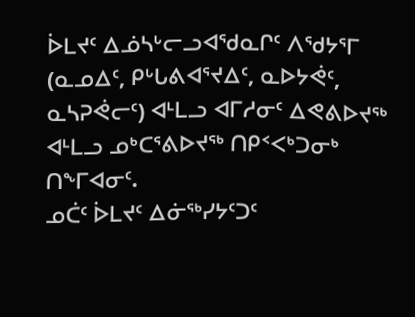ᐆᒪᔪᑦ ᐃᓅᓴᒡᓕᓗᐊᖁᓇᒋᑦ ᐱᖁᔭᕐᒥ (ᓇᓄᐃᑦ, ᑭᒡᒐᕕᐊᕐᔪᐃᑦ, ᓇᐅᔭᕚᑦ, ᓇᓴᕈᕚᓕᑦ) ᐊᒻᒪᓗ ᐊᒥᓱᓂᑦ ᐃᕙᕕᐅᔪᖅ ᐊᒻᒪᓗ ᓄᒃᑕᕐᕕᐅᔪᖅ ᑎᑭᑉᐸᒃᑐᓂᒃ ᑎᖕᒥᐊᓂᑦ.
ᓄᑖᑦ ᐆᒪᔪᑦ ᐃᓃᖅᓯᔭᑦᑐᑦ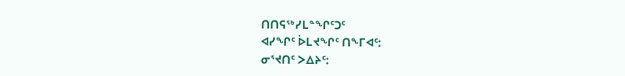ᑎᑎᕋᖅᓯᒪᓐᖏᑦᑐᑦ
ᐊᓯᖏᑦ ᐆᒪᔪᖏᑦ ᑎᖕᒥᐊᑦ:
ᓂᕐᔪᑎᑦ ᐳᐃᔨᑦ: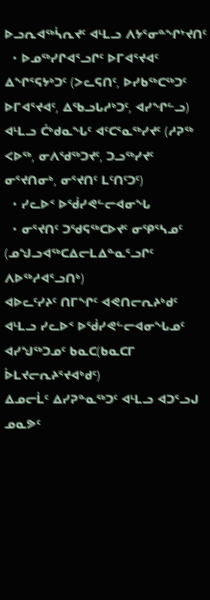ᐅᓗᕆᐊᖅᓵᕆᔪᑦ ᐊᒻᒪᓗ ᐱᔭᕐᓂᓐᖏᔾᔪᑎᑦ
  • ᐅᓄᖅᓯᒋᐊᕐᓗᒋᑦ ᐅᒥᐊᕐᔪᐊᑦ ᐃᖏᕐᕋᔭᒃᑐᑦ (ᐳᓚᕋᑎᑦ, ᐅᓯᑲᖅᑕᖅᑐᑦ ᐅᒥᐊᕐᔪᐊᑦ, ᐃᖃᓗᒐᓱᒃᑐᑦ, ᐊᓯᖏᓪᓗ) ᐊᒻᒪᓗ ᑖᒃᑯᓇᖓᑦ ᐊᑦᑕᕐᓇᖅᓯᔪᑦ (ᓱᕈᖅ ᐸᐅᖅ, ᓂᐱᖁᖅᑐᔪᑦ, ᑐᓗᖅᓯᔪᑦ ᓂᕐᔪᑎᓂᒃ, ᓂᕐᔪᑎᑦ ᒪᑦᑎᑦᑐᑦ)
  • ᓯᓚᐅᑉ ᐅᖂᓯᕙᓪᓕᐊᓂᖓ
  • ᓂᕐᔪᑎᑦ ᑐᖁᕋᖅᑕᐅᔪᑦ ᓂᕿᕐᓴᓄᑦ (ᓄᖑᓗᐊᖅᑕᐃᓕᒪᐃᓐᓇᕐᓗᒋᑦ ᐱᐅᖅᓱᐊᕐᓗᑎᒃ)
ᐊᐅᓚᑦᓯᔨᑦ ᑎᒥᖏᑦ ᐊᕙᑎᓕᕆᔨᒃᑯᑦ ᐊᒻᒪᓗ ᓯᓚᐅᑉ ᐅᖂᓯᕙᓪᓕᐊᓂᖓᓄᑦ ᐊᓯᖑᖅᑐᓄᑦ ᑲᓇᑕ(ᑲᓇᑕᒥ ᐆᒪᔪᓕᕆᔨᕐᔪᐊᒃᑯᑦ)
ᐃᓄᓕᒫᑦ ᐃᓯᕈᓐᓇᖅᑐᑦ ᐊᒻᒪᓗ ᐊᑐᕐᓗᒍ ᓄᓇᕗᑦ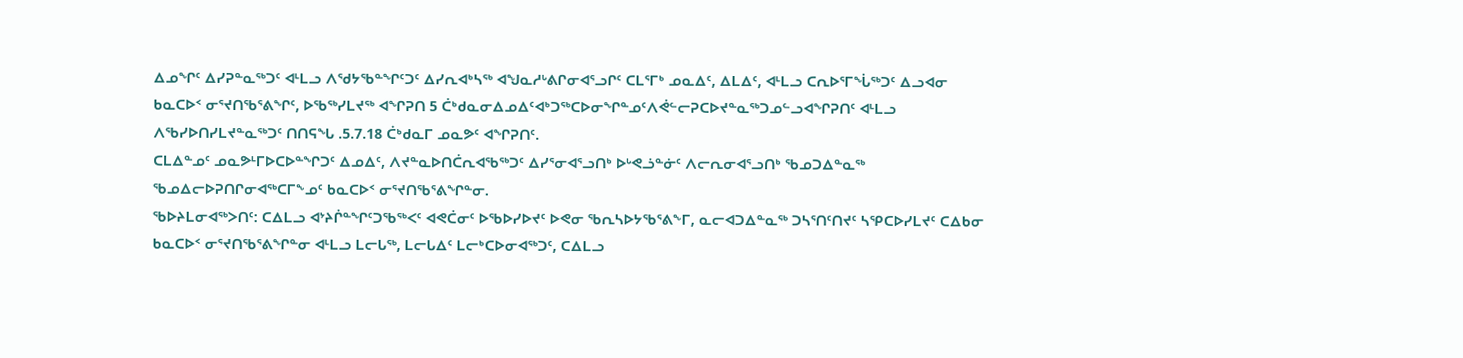ᐃᓄᖏᑦ ᐃᓯᕈᓐᓇᖅᑐᑦ ᐊᒻᒪᓗ ᐱᖁᔭᖃᓐᖏᑦᑐᑦ ᐃᓯᕆᐊᒃᓴᖅ ᐊᖑᓇᓱᒡᕕᒋᓂᐊᕐᓗᒋᑦ ᑕᒪᕐᒥᒃ ᓄᓇᐃᑦ, ᐃᒪᐃᑦ, ᐊᒻᒪᓗ ᑕᕆᐅᕐᒥᖔᖅᑐᑦ ᐃᓗᐊᓂ ᑲᓇᑕᐅᑉ ᓂᕐᔪᑎᖃᕐᕕᖏᑦ, ᐅᖃᖅᓯᒪᔪᖅ ᐊᖏᕈᑎ 5 ᑖᒃᑯᓇᓂᐃᓄᐃᑦᐊᒃᑐᖅᑕᐅᓂᖏᓐᓄᑦᐱᕚᓪᓕᕈᑕᐅᔪᓐᓇᖅᑐᓄᓪᓗᐊᖏᕈᑎᑦ ᐊᒻᒪᓗ ᐱᖃᓯᐅᑎᓯᒪᔪᓐᓇᖅᑐᑦ ᑎᑎᕋᖓ .5.7.18 ᑖᒃᑯᓇᒥ ᓄᓇᕗᑦ ᐊᖏᕈᑎᑦ.
ᑕᒪᐃᓐᓄᑦ ᓄᓇᕗᒻᒥᐅᑕᐅᓐᖏᑐᑦ ᐃᓄᐃᑦ, ᐱᔪᓐᓇᐅᑎᑖᕆᐊᖃᖅᑐᑦ ᐃᓯᕐᓂᐊᕐᓗᑎᒃ ᐅᒡᕙᓘᓐᓃᑦ ᐱᓕᕆᓂᐊᕐᓗᑎᒃ ᖃᓄᑐᐃᓐᓇᖅ ᖃᓄᐃᓕᐅᕈᑎᒋᓂᐊᖅᑕᒥᖕᓄᑦ ᑲᓇᑕᐅᑉ ᓂᕐᔪᑎᖃᕐᕕᖏᓐᓂ.
ᖃᐅᔨᒪᓂᐊᖅᐳᑎᑦ: ᑕᐃᒪᓗ ᐊᔾᔨᒌᓐᖏᑦᑐᖃᖅᐸᑦ ᐊᕙᑖᓂᑦ ᐅᖃᐅᓯᐅᔪᑦ ᐅᕙᓂ ᖃᕆᓴᐅᔭᖃᕐᕕᖕᒥ, ᓇᓕᐊᑐᐃᓐᓇᖅ ᑐᓴᕐᑎᑦᑎᔪᑦ ᓴᕿᑕᐅᓯᒪᔪᑦ ᑕᐃᑲᓂ ᑲᓇᑕᐅᑉ ᓂᕐᔪᑎᖃᕐᕕᖏᓐᓂ ᐊᒻᒪᓗ ᒪᓕᒐᖅ, ᒪᓕᒐᐃᑦ ᒪᓕᒃᑕᐅᓂᐊᖅᑐᑦ, ᑕᐃᒪᓗ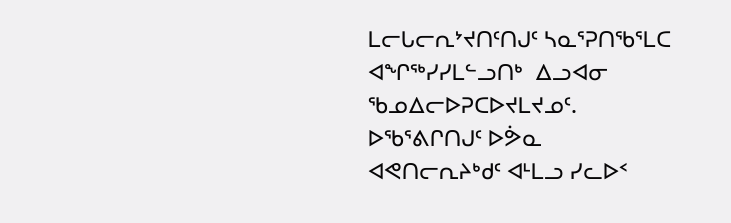ᒪᓕᒐᓕᕆᔾᔪᑎᑦᑎᒍᑦ ᓴᓇᕐᕈᑎᖃᕐᒪᑕ ᐊᖏᖅᓯᓯᒪᓪᓗᑎᒃ  ᐃᓗᐊᓂ ᖃᓄᐃᓕᐅᕈᑕᐅᔪᒪᔪᓄᑦ.
ᐅᖃᕐᕕᒋᑎᒍᑦ ᐅᕘᓇ
ᐊᕙᑎᓕᕆᔨᒃᑯᑦ ᐊᒻᒪᓗ ᓯᓚᐅᑉ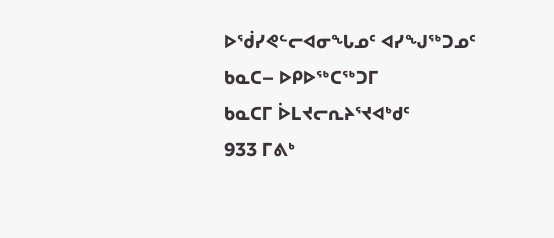ᐅᖂᓯᕙᓪᓕᐊᓂᖓᓄᑦ ᐊᓯᖑᖅᑐᓄᑦ ᑲᓇᑕ– ᐅᑭᐅᖅᑕᖅᑐᒥ
ᑲᓇᑕᒥ ᐆᒪᔪᓕᕆᔨᕐᔪᐊᒃᑯᑦ
933 ᒥᕕᒃ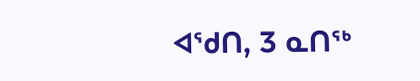ᐊᖁᑎ, 3 ᓇᑎᖅ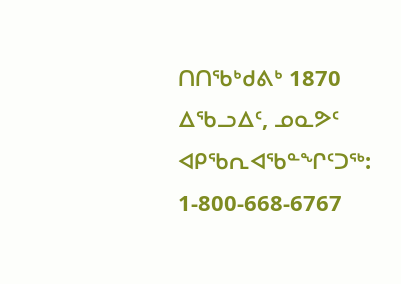ᑎᑎᖃᒃᑯᕕᒃ 1870
ᐃᖃᓗᐃᑦ, ᓄᓇᕗᑦ
ᐊᑭᖃᕆᐊᖃᓐᖏᑦᑐᖅ: 1-800-668-6767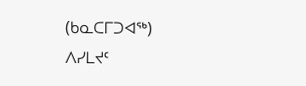(ᑲᓇᑕᒥᑐᐊᖅ)
ᐱᓯᒪᔪᑦ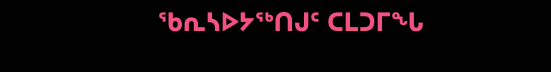ᖃᕆᓴᐅᔭᖅᑎᒍᑦ ᑕᒪᑐᒥᖓ